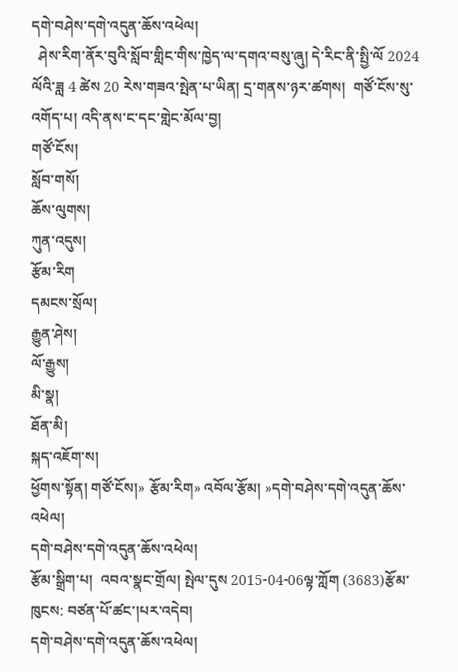དགེ་བཤེས་དགེ་འདུན་ཆོས་འཕེལ།
  ཤེས་རིག་ནོར་བུའི་སློབ་གླིང་གིས་ཁྱེད་ལ་དགའ་བསུ་ཞུ། དེ་རིང་ནི་སྤྱི་ལོ 2024 ལོའི་ཟླ 4 ཚེས 20 རེས་གཟའ་སྤེན་པ་ཡིན། དྲ་གནས་ཉར་ཚགས།  གཙོ་ངོས་སུ་འགོད་པ། འདི་ནས་ང་དང་གླེང་མོལ་བྱ།
གཙོ་ངོས།
སློབ་གསོ།
ཆོས་ལུགས།
ཀུན་འདུས།
རྩོམ་རིག
དམངས་སྲོལ།
རྒྱུན་ཤེས།
ལོ་རྒྱུས།
མི་སྣ།
ཐོན་མི།
སྐད་འཇོག་ས།
ཕྱོགས་སྟོན། གཙོ་ངོས།» རྩོམ་རིག» འབོལ་རྩོམ། »དགེ་བཤེས་དགེ་འདུན་ཆོས་འཕེལ།
དགེ་བཤེས་དགེ་འདུན་ཆོས་འཕེལ།
རྩོམ་སྒྲིག་པ།  འབའ་སྣང་གྲོལ། སྤེལ་དུས 2015-04-06ལྟ་ཀློག (3683)རྩོམ་ཁུངས: བཙན་པོ་ཚང་།པར་འདེབ།
དགེ་བཤེས་དགེ་འདུན་ཆོས་འཕེལ།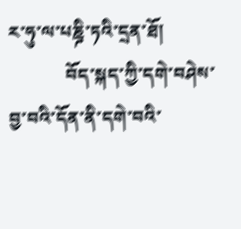ར་ཧུ་ལ་པཎྜི་ཏའི་དྲན་ཐོ།
             བོད་སྐད་ཀྱི་དགེ་བཤེས་བྱ་བའི་དོན་ནི་དགེ་བའི་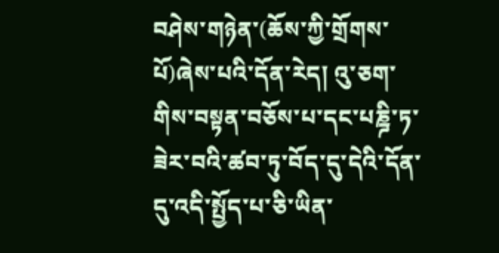བཤེས་གཉེན་(ཆོས་ཀྱི་གྲོགས་པོ)ཞེས་པའི་དོན་རེད། འུ་ཅག་གིས་བསྟན་བཅོས་པ་དང་པཎྜི་ཏ་ཟེར་བའི་ཚབ་ཏུ་བོད་དུ་དེའི་དོན་དུ་འདི་སྤྱོད་པ་ཅི་ཡིན་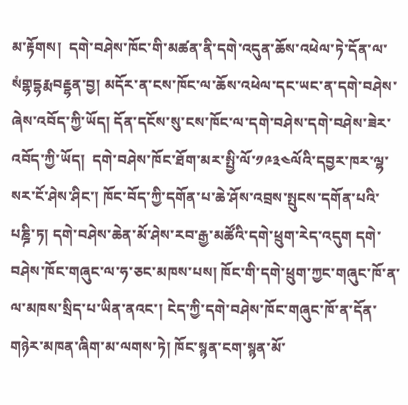མ་རྟོགས།  དགེ་བཤེས་ཁོང་གི་མཚན་ནི་དགེ་འདུན་ཆོས་འཕེལ་ཏེ་དོན་ལ་སཾགྷདྷརྨབརྡྷན་བྱ། མདོར་ན་ངས་ཁོང་ལ་ཆོས་འཕེལ་དང་ཡང་ན་དགེ་བཤེས་ཞེས་འབོད་ཀྱི་ཡོད། དོན་དངོས་སུ་ངས་ཁོང་ལ་དགེ་བཤེས་དགེ་བཤེས་ཟེར་འབོད་ཀྱི་ཡོད།  དགེ་བཤེས་ཁོང་ཐོག་མར་སྤྱི་ལོ་༡༩༣༤ལོའི་དབྱར་ཁར་ལྷ་སར་ངོ་ཤེས་ཤིང་། ཁོང་བོད་ཀྱི་དགོན་པ་ཆེ་ཤོས་འབྲས་སྤུངས་དགོན་པའི་པཎྜི་ཏ། དགེ་བཤེས་ཆེན་མོ་ཤེས་རབ་རྒྱ་མཚོའི་དགེ་ཕྲུག་རེད་འདུག དགེ་བཤེས་ཁོང་གཞུང་ལ་ཧ་ཅང་མཁས་པས། ཁོང་གི་དགེ་ཕྲུག་ཀྱང་གཞུང་ཁོ་ན་ལ་མཁས་སྲིད་པ་ཡིན་ནའང་། ངེད་ཀྱི་དགེ་བཤེས་ཁོང་གཞུང་ཁོ་ན་དོན་གཉེར་མཁན་ཞིག་མ་ལགས་ཏེ། ཁོང་སྙན་ངག་སྙན་མོ་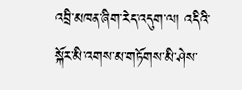འབྲི་མཁན་ཞིག་རེད་འདུག་ལ། འདིའི་སྐོར་མི་འགས་མ་གཏོགས་མི་ཤེས་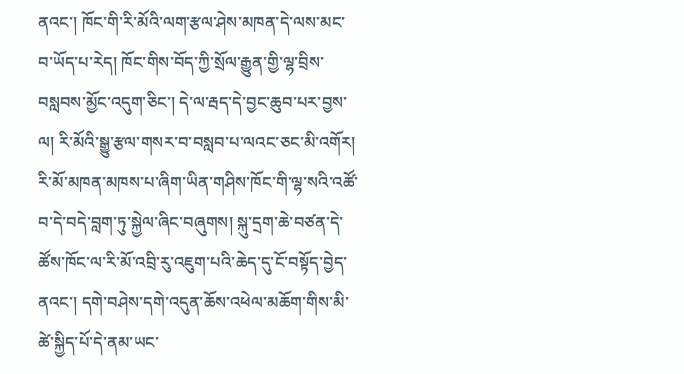ནའང་། ཁོང་གི་རི་མོའི་ལག་རྩལ་ཤེས་མཁན་དེ་ལས་མང་བ་ཡོད་པ་རེད། ཁོང་གིས་བོད་ཀྱི་སྲོལ་རྒྱུན་གྱི་ལྷ་བྲིས་བསླབས་མྱོང་འདུག་ཅིང་། དེ་ལ་རྦད་དེ་བྱང་ཆུབ་པར་བྱས་ལ། རི་མོའི་སྒྱུ་རྩལ་གསར་བ་བསླབ་པ་ལའང་ཅང་མི་འགོར། རི་མོ་མཁན་མཁས་པ་ཞིག་ཡིན་གཤིས་ཁོང་གི་ལྷ་སའི་འཚོ་བ་དེ་བདེ་བླག་ཏུ་སྐྱེལ་ཞིང་བཞུགས། སྐུ་དྲག་ཆེ་བཙན་དེ་ཚོས་ཁོང་ལ་རི་མོ་འབྲི་རུ་འཇུག་པའི་ཆེད་དུ་ངོ་བསྟོད་བྱེད་ནའང་། དགེ་བཤེས་དགེ་འདུན་ཆོས་འཕེལ་མཆོག་གིས་མི་ཚེ་སྐྱིད་པོ་དེ་ནམ་ཡང་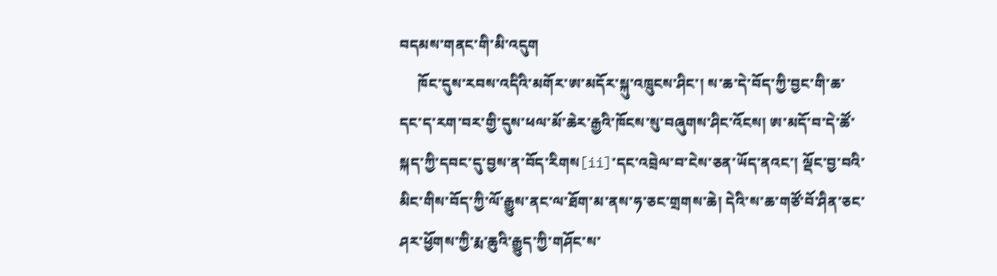བདམས་གནང་གི་མི་འདུག
     ཁོང་དུས་རབས་འདིའི་མགོར་ཨ་མདོར་སྐུ་འཁྲུངས་ཤིང་། ས་ཆ་དེ་བོད་ཀྱི་བྱང་གི་ཆ་དང་ད་རག་བར་གྱི་དུས་ཕལ་མོ་ཆེར་རྒྱའི་ཁོངས་སུ་བཞུགས་ཤིང་འོངས། ཨ་མདོ་བ་དེ་ཚོ་སྐད་ཀྱི་དབང་དུ་བྱས་ན་བོད་རིགས[ii]་དང་འབྲེལ་བ་ངེས་ཅན་ཡོད་ནའང་། ལྡོང་བྱ་བའི་མིང་གིས་བོད་ཀྱི་ལོ་རྒྱུས་ནང་ལ་ཐོག་མ་ནས་ཧ་ཅང་གྲགས་ཆེ། དེའི་ས་ཆ་གཙོ་བོ་ཤིན་ཅང་ཤར་ཕྱོགས་ཀྱི་རྨ་ཆུའི་རྒྱུད་ཀྱི་གཤོང་ས་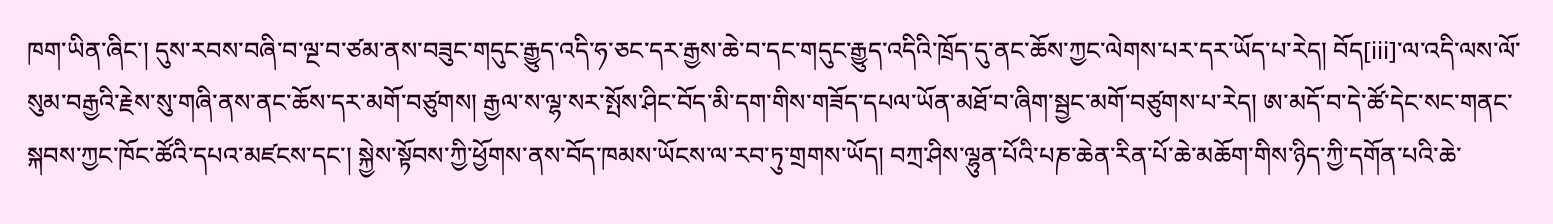ཁག་ཡིན་ཞིང་། དུས་རབས་བཞི་བ་ལྔ་བ་ཙམ་ནས་བཟུང་གདུང་རྒྱུད་འདི་ཧ་ཅང་དར་རྒྱས་ཆེ་བ་དང་གདུང་རྒྱུད་འདིའི་ཁྲོད་དུ་ནང་ཆོས་ཀྱང་ལེགས་པར་དར་ཡོད་པ་རེད། བོད[iii]་ལ་འདི་ལས་ལོ་སུམ་བརྒྱའི་རྗེས་སུ་གཞི་ནས་ནང་ཆོས་དར་མགོ་བཙུགས། རྒྱལ་ས་ལྷ་སར་སྤོས་ཤིང་བོད་མི་དག་གིས་གཟོད་དཔལ་ཡོན་མཐོ་བ་ཞིག་སྦྱང་མགོ་བཙུགས་པ་རེད། ཨ་མདོ་བ་དེ་ཚོ་དེང་སང་གནང་སྐབས་ཀྱང་ཁོང་ཚོའི་དཔའ་མཛངས་དང་། སྐྱེས་སྟོབས་ཀྱི་ཕྱོགས་ནས་བོད་ཁམས་ཡོངས་ལ་རབ་ཏུ་གྲགས་ཡོད། བཀྲ་ཤིས་ལྷུན་པོའི་པཎ་ཆེན་རིན་པོ་ཆེ་མཆོག་གིས་ཉིད་ཀྱི་དགོན་པའི་ཆེ་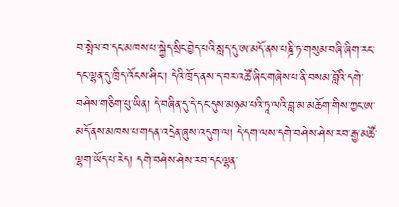བ་སྤེལ་བ་དང་མཁས་པ་སྐྱེད་སྲིང་བྱེད་པའི་སླད་དུ་ཨ་མདོ་ནས་པཎྜི་ཏ་གསུམ་བཞི་ཞིག་རང་དང་ལྷན་དུ་ཁྲིད་འོངས་ཤིང་། དེའི་ཁྲོད་ནས་ད་བར་འཚོ་ཞིང་གཞེས་པ་ནི་བསམ་བློའི་དགེ་བཤེས་གཅིག་པུ་ཡིན། དེ་བཞིན་དུ་དེ་དང་དུས་མཉམ་པའི་ཏཱ་ལའི་བླ་མ་མཆོག་གིས་ཀྱང་ཨ་མདོ་ནས་མཁས་པ་གདན་འདྲེན་ཞུས་འདུག་ལ། དེ་དག་ལས་དགེ་བཤེས་ཤེས་རབ་རྒྱ་མཚོ་ལྷག་ཡོད་པ་རེད། དགེ་བཤེས་ཤེས་རབ་དང་ལྷན་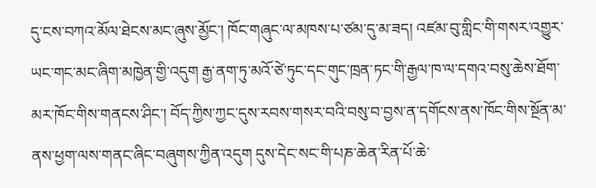དུ་ངས་བཀའ་མོལ་ཐེངས་མང་ཞུས་མྱོང་། ཁོང་གཞུང་ལ་མཁས་པ་ཙམ་དུ་མ་ཟད། འཛམ་བུ་གླིང་གི་གསར་འགྱུར་ཡང་གང་མང་ཞིག་མཁྱེན་གྱི་འདུག རྒྱ་ནག་ཏུ་མའོ་ཙེ་ཏུང་དང་གུང་ཁྲན་ཏང་གི་རྒྱལ་ཁ་ལ་དགའ་བསུ་ཆེས་ཐོག་མར་ཁོང་གིས་གནངས་ཤིང་། བོད་ཀྱིས་ཀྱང་དུས་རབས་གསར་བའི་བསུ་བ་བྱས་ན་དགོངས་ནས་ཁོང་གིས་སྔོན་མ་ནས་ཕྱག་ལས་གནང་ཞིང་བཞུགས་ཀྱིན་འདུག དུས་དེང་སང་གི་པཎ་ཆེན་རིན་པོ་ཆེ་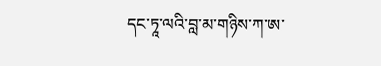དང་ཏཱ་ལའི་བླ་མ་གཉིས་ཀ་ཨ་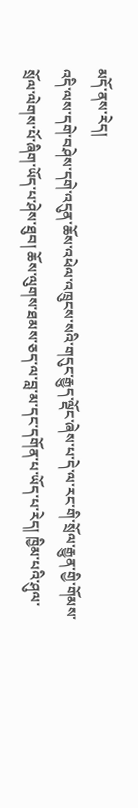མདོ་ནས་རེད།
འདི་ལས་དགེ་བཤེས་དགེ་འདུན་ཆོས་འཕེལ་འཁྲུངས་སའི་གདུང་རྒྱུད་ལྡོང་ཞེས་པ་དེ་ལ་རང་གི་སྲོལ་རྒྱུན་གྱི་གོམས་སྲོལ་ལེགས་པོ་ཞིག་ཡོད་པ་ཤེས་ཐུབ། ཆོས་ལུགས་ཐམས་ཅད་ལ་བླ་མ་དང་དགོན་པ་ཡོད་པ་རེད། ཁྱིམ་པའི་ཤུལ་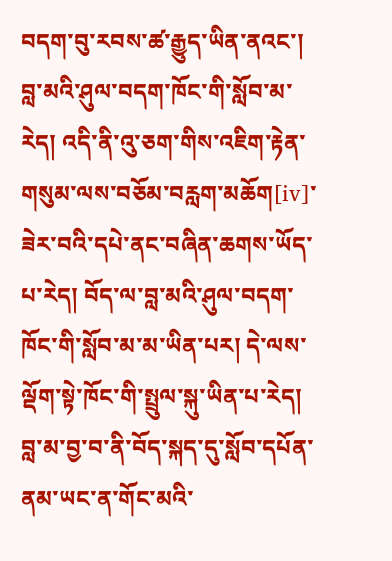བདག་བུ་རབས་ཚ་རྒྱུད་ཡིན་ནའང་། བླ་མའི་ཤུལ་བདག་ཁོང་གི་སློབ་མ་རེད། འདི་ནི་འུ་ཅག་གིས་འཇིག་རྟེན་གསུམ་ལས་བཅོམ་བརླག་མཆོག[iv]་ཟེར་བའི་དཔེ་ནང་བཞིན་ཆགས་ཡོད་པ་རེད། བོད་ལ་བླ་མའི་ཤུལ་བདག་ཁོང་གི་སློབ་མ་མ་ཡིན་པར། དེ་ལས་ལྡོག་སྟེ་ཁོང་གི་སྤྲུལ་སྐུ་ཡིན་པ་རེད། བླ་མ་བྱ་བ་ནི་བོད་སྐད་དུ་སློབ་དཔོན་ནམ་ཡང་ན་གོང་མའི་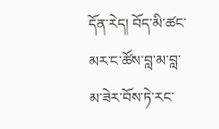དོན་རེད། བོད་མི་ཚང་མར་ང་ཚོས་བླ་མ་བླ་མ་ཟེར་བོས་ཏེ་རང་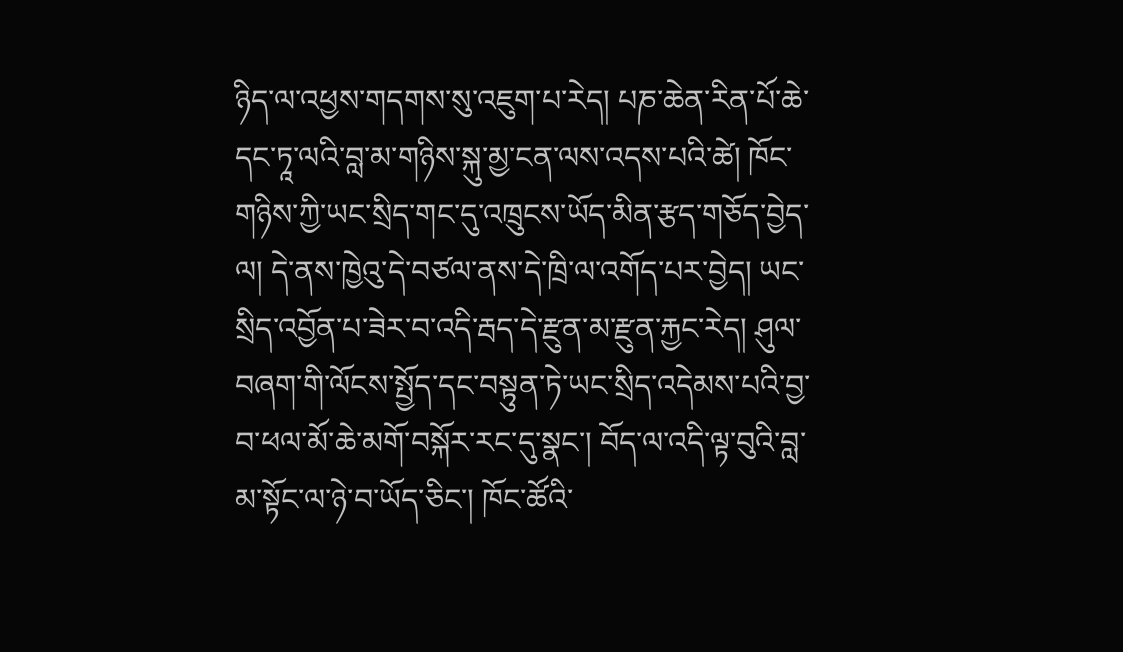ཉིད་ལ་འཕྱས་གདགས་སུ་འཇུག་པ་རེད། པཎ་ཆེན་རིན་པོ་ཆེ་དང་ཏཱ་ལའི་བླ་མ་གཉིས་སྐུ་མྱ་ངན་ལས་འདས་པའི་ཚེ། ཁོང་གཉིས་ཀྱི་ཡང་སྲིད་གང་དུ་འཁྲུངས་ཡོད་མིན་རྩད་གཅོད་བྱེད་ལ། དེ་ནས་ཁྱེའུ་དེ་བཙལ་ནས་དེ་ཁྲི་ལ་འགོད་པར་བྱེད། ཡང་སྲིད་འབྱོན་པ་ཟེར་བ་འདི་རྦད་དེ་རྫུན་མ་རྫུན་རྐྱང་རེད། ཤུལ་བཞག་གི་ལོངས་སྤྱོད་དང་བསྟུན་ཏེ་ཡང་སྲིད་འདེམས་པའི་བྱ་བ་ཕལ་མོ་ཆེ་མགོ་བསྐོར་རང་དུ་སྣང་། བོད་ལ་འདི་ལྟ་བུའི་བླ་མ་སྟོང་ལ་ཉེ་བ་ཡོད་ཅིང་། ཁོང་ཚོའི་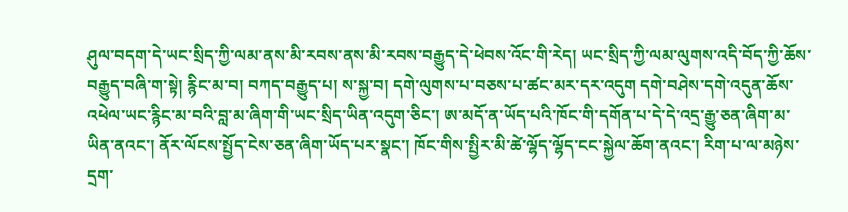ཤུལ་བདག་དེ་ཡང་སྲིད་ཀྱི་ལམ་ནས་མི་རབས་ནས་མི་རབས་བརྒྱུད་དེ་ཕེབས་འོང་གི་རེད། ཡང་སྲིད་ཀྱི་ལམ་ལུགས་འདི་བོད་ཀྱི་ཆོས་བརྒྱུད་བཞི་ག་སྟེ། རྙིང་མ་བ། བཀད་བརྒྱུད་པ། ས་སྐྱ་བ། དགེ་ལུགས་པ་བཅས་པ་ཚང་མར་དར་འདུག དགེ་བཤེས་དགེ་འདུན་ཆོས་འཕེལ་ཡང་རྙིང་མ་བའི་བླ་མ་ཞིག་གི་ཡང་སྲིད་ཡིན་འདུག་ཅིང་། ཨ་མདོ་ན་ཡོད་པའི་ཁོང་གི་དགོན་པ་དེ་དེ་འདྲ་རྒྱུ་ཅན་ཞིག་མ་ཡིན་ནའང་། ནོར་ལོངས་སྤྱོད་ངེས་ཅན་ཞིག་ཡོད་པར་སྣང་། ཁོང་གིས་སྤྱིར་མི་ཚེ་ལྷོད་ལྷོད་ངང་སྐྱེལ་ཆོག་ནའང་། རིག་པ་ལ་མཉེས་དྲག་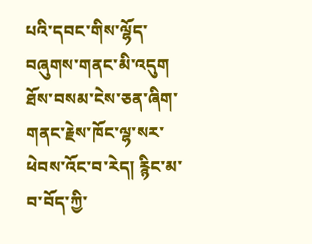པའི་དབང་གིས་ལྷོད་བཞུགས་གནང་མི་འདུག ཐོས་བསམ་ངེས་ཅན་ཞིག་གནང་རྗེས་ཁོང་ལྷ་སར་ཕེབས་འོང་བ་རེད། རྙིང་མ་བ་བོད་ཀྱི་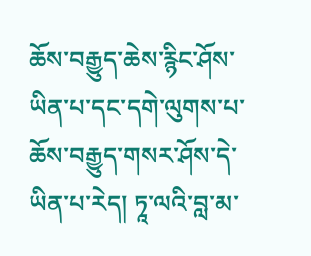ཆོས་བརྒྱུད་ཆེས་རྙིང་ཤོས་ཡིན་པ་དང་དགེ་ལུགས་པ་ཆོས་བརྒྱུད་གསར་ཤོས་དེ་ཡིན་པ་རེད། ཏཱ་ལའི་བླ་མ་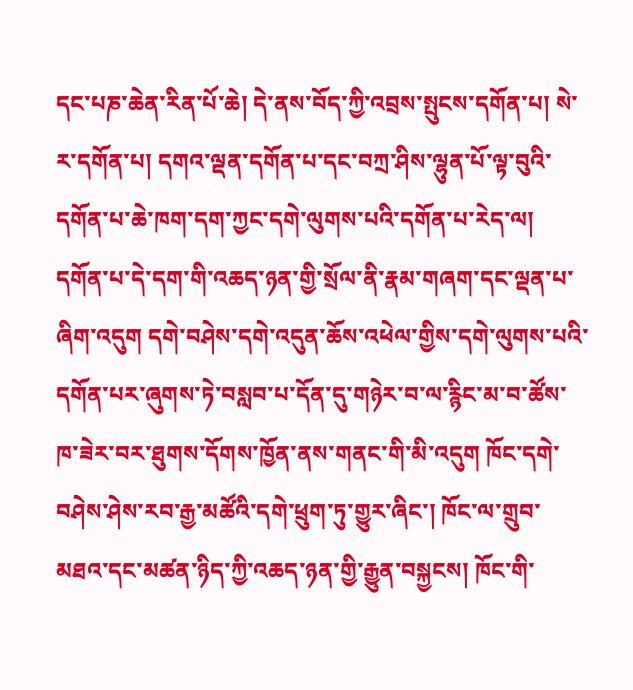དང་པཎ་ཆེན་རིན་པོ་ཆེ། དེ་ནས་བོད་ཀྱི་འབྲས་སྤུངས་དགོན་པ། སེ་ར་དགོན་པ། དགའ་ལྡན་དགོན་པ་དང་བཀྲ་ཤིས་ལྷུན་པོ་ལྟ་བུའི་དགོན་པ་ཆེ་ཁག་དག་ཀྱང་དགེ་ལུགས་པའི་དགོན་པ་རེད་ལ། དགོན་པ་དེ་དག་གི་འཆད་ཉན་གྱི་སྲོལ་ནི་རྣམ་གཞག་དང་ལྡན་པ་ཞིག་འདུག དགེ་བཤེས་དགེ་འདུན་ཆོས་འཕེལ་གྱིས་དགེ་ལུགས་པའི་དགོན་པར་ཞུགས་ཏེ་བསླབ་པ་དོན་དུ་གཉེར་བ་ལ་རྙིང་མ་བ་ཚོས་ཁ་ཟེར་བར་ཐུགས་དོགས་ཁྱོན་ནས་གནང་གི་མི་འདུག ཁོང་དགེ་བཤེས་ཤེས་རབ་རྒྱ་མཚོའི་དགེ་ཕྲུག་ཏུ་གྱུར་ཞིང་། ཁོང་ལ་གྲུབ་མཐའ་དང་མཚན་ཉིད་ཀྱི་འཆད་ཉན་གྱི་རྒྱུན་བསྐྱངས། ཁོང་གི་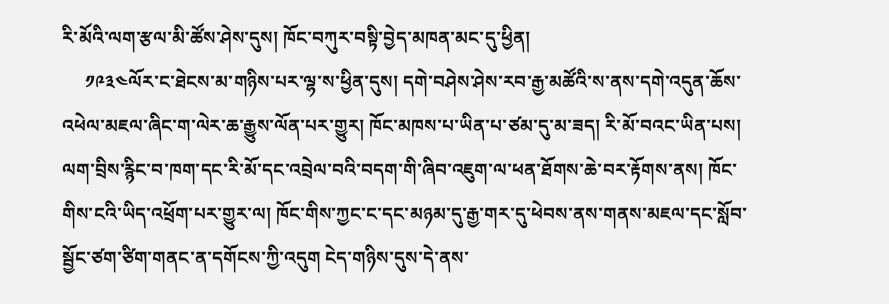རི་མོའི་ལག་རྩལ་མི་ཚོས་ཤེས་དུས། ཁོང་བཀུར་བསྟི་བྱེད་མཁན་མང་དུ་ཕྱིན།
     ༡༩༣༤ལོར་ང་ཐེངས་མ་གཉིས་པར་ལྷ་ས་ཕྱིན་དུས། དགེ་བཤེས་ཤེས་རབ་རྒྱ་མཚོའི་ས་ནས་དགེ་འདུན་ཆོས་འཕེལ་མཇལ་ཞིང་ག་ལེར་ཆ་རྒྱུས་ལོན་པར་གྱུར། ཁོང་མཁས་པ་ཡིན་པ་ཙམ་དུ་མ་ཟད། རི་མོ་བའང་ཡིན་པས། ལག་བྲིས་རྙིང་བ་ཁག་དང་རི་མོ་དང་འབྲེལ་བའི་བདག་གི་ཞིབ་འཇུག་ལ་ཕན་ཐོགས་ཆེ་བར་རྟོགས་ནས། ཁོང་གིས་ངའི་ཡིད་འཕྲོག་པར་གྱུར་ལ། ཁོང་གིས་ཀྱང་ང་དང་མཉམ་དུ་རྒྱ་གར་དུ་ཕེབས་ནས་གནས་མཇལ་དང་སློབ་སྦྱོང་ཙག་ཙིག་གནང་ན་དགོངས་ཀྱི་འདུག ངེད་གཉིས་དུས་དེ་ནས་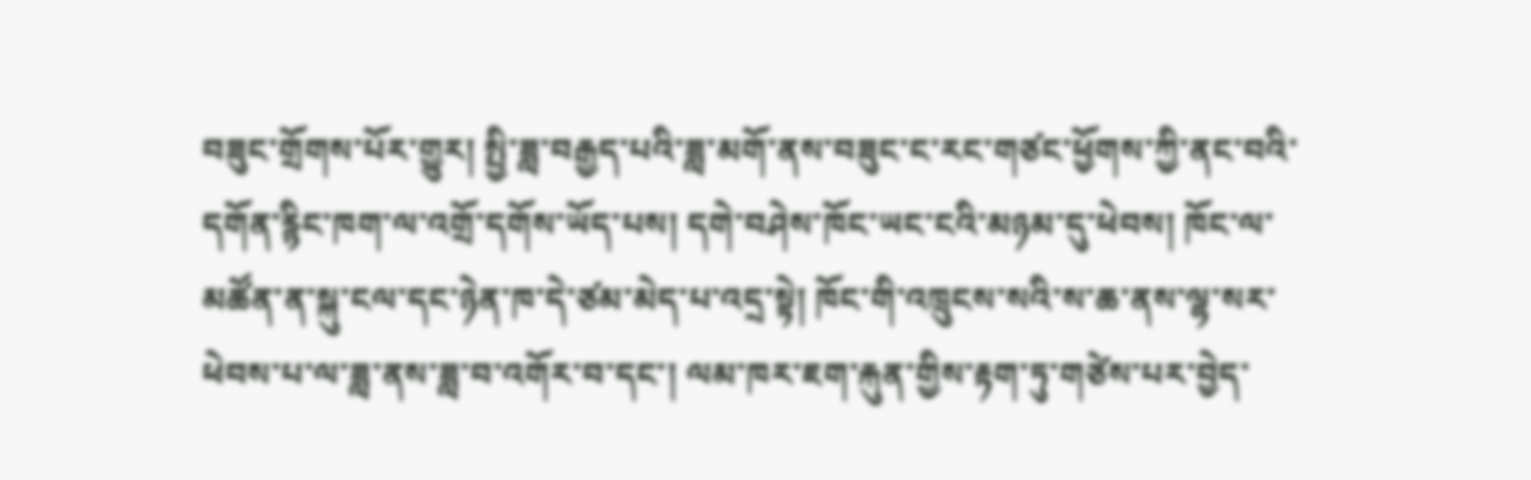བཟུང་གྲོགས་པོར་གྱུར། སྤྱི་ཟླ་བརྒྱད་པའི་ཟླ་མགོ་ནས་བཟུང་ང་རང་གཙང་ཕྱོགས་ཀྱི་ནང་བའི་དགོན་རྙིང་ཁག་ལ་འགྲོ་དགོས་ཡོད་པས། དགེ་བཤེས་ཁོང་ཡང་ངའི་མཉམ་དུ་ཕེབས། ཁོང་ལ་མཚོན་ན་སྐུ་ངལ་དང་ཉེན་ཁ་དེ་ཙམ་མེད་པ་འདྲ་སྟེ། ཁོང་གི་འཁྲུངས་སའི་ས་ཆ་ནས་ལྷ་སར་ཕེབས་པ་ལ་ཟླ་ནས་ཟླ་བ་འགོར་བ་དང་། ལམ་ཁར་ཇག་རྐུན་གྱིས་རྟག་ཏུ་གཙེས་པར་བྱེད་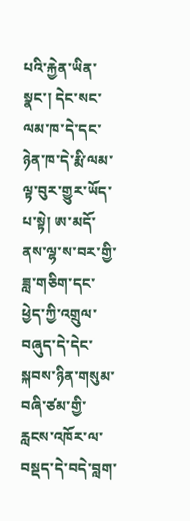པའི་རྐྱེན་ཡིན་སྣང་། དེང་སང་ལམ་ཁ་དེ་དང་ཉེན་ཁ་དེ་རྨི་ལམ་ལྟ་བུར་གྱུར་ཡོད་པ་སྟེ། ཨ་མདོ་ནས་ལྷ་ས་བར་གྱི་ཟླ་གཅིག་དང་ཕྱེད་ཀྱི་འགྲུལ་བཞུད་དེ་དེང་སྐབས་ཉིན་གསུམ་བཞི་ཙམ་གྱི་རླངས་འཁོར་ལ་བསྡད་དེ་བདེ་བླག་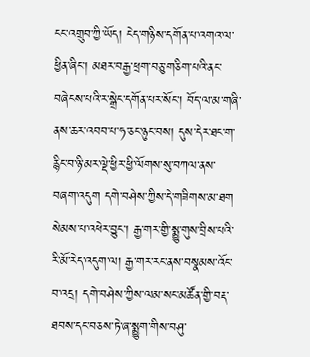ངང་འགྲུབ་ཀྱི་ཡོད། ངེད་གཉིས་དགོན་པ་འགའ་ལ་ཕྱིན་ཞིང་། མཐར་བརྒྱ་ཕྲག་བཅུ་གཅིག་པའི་ནང་བཞེངས་པའི་ར་སྒྲེང་དགོན་པར་སོང་། བོད་ལ་མ་གཞི་ནས་ཆར་འབབ་པ་ཧ་ཅང་ཉུང་བས། དུས་དེར་ཐང་ག་རྙིང་བ་ཉི་མར་ལྡེ་ཕྱིར་ཕྱི་ལོགས་སུ་བཀལ་ནས་བཞག་འདུག དགེ་བཤེས་ཀྱིས་དེ་གཟིགས་མ་ཐག སེམས་པ་འཕེར་བྱུང་། རྒྱ་གར་གྱི་སྨྱུ་གུས་བྲིས་པའི་རི་མོ་རེད་འདུག་ལ། རྒྱ་གར་རང་ནས་བསྣམས་འོང་བ་འདྲ། དགེ་བཤེས་ཀྱིས་ལམ་སང་མཚོན་གྱི་བརྡ་ཐབས་དང་བཅས་ཏེ་ཞ་སྨྱུག་གིས་བཤུ་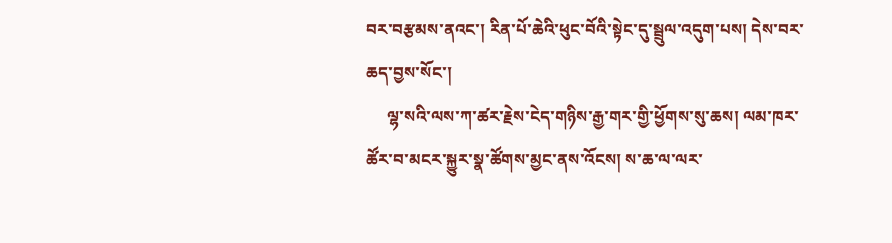བར་བརྩམས་ནའང་། རིན་པོ་ཆེའི་ཕུང་བོའི་སྟེང་དུ་སྦྲུལ་འདུག་པས། དེས་བར་ཆད་བྱས་སོང་།
     ལྷ་སའི་ལས་ཀ་ཚར་རྗེས་ངེད་གཉིས་རྒྱ་གར་གྱི་ཕྱོགས་སུ་ཆས། ལམ་ཁར་ཚོར་བ་མངར་སྐྱུར་སྣ་ཚོགས་མྱང་ནས་འོངས། ས་ཆ་ལ་ལར་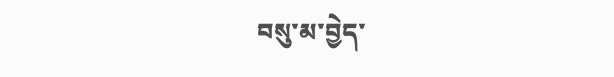བསུ་མ་བྱེད་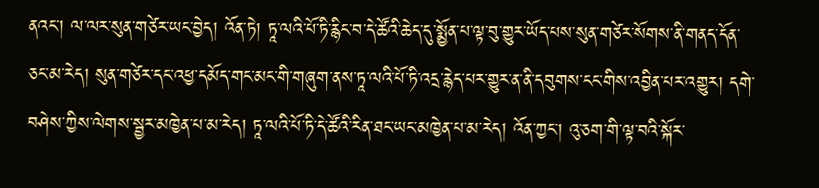ནའང་། ལ་ལར་སུན་གཙེར་ཡང་བྱེད། འོན་ཏེ། ཏཱ་ལའི་པོ་ཏི་རྙིང་བ་དེ་ཚོའི་ཆེད་དུ་སྨྱོན་པ་ལྟ་བུ་གྱུར་ཡོད་པས་སུན་གཙེར་སོགས་ནི་གནད་དོན་ཅང་མ་རེད། སུན་གཙེར་དང་འཕྱ་དམོད་གང་མང་གི་གཞུག་ནས་ཏཱ་ལའི་པོ་ཏི་འདྲ་རྙེད་པར་གྱུར་ན་ནི་དབུགས་ངང་གིས་འབྱིན་པར་འགྱུར། དགེ་བཤེས་ཀྱིས་ལེགས་སྦྱར་མཁྱེན་པ་མ་རེད། ཏཱ་ལའི་པོ་ཏི་དེ་ཚོའི་རིན་ཐང་ཡང་མཁྱེན་པ་མ་རེད། འོན་ཀྱང་། འུ་ཅག་གི་ལྟ་བའི་སྐོར་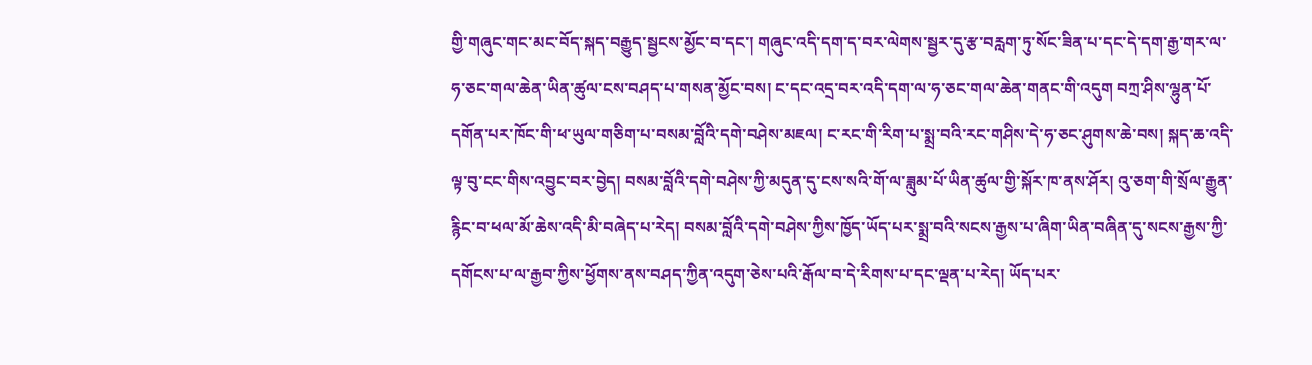གྱི་གཞུང་གང་མང་བོད་སྐད་བརྒྱུད་སྦྱངས་མྱོང་བ་དང་། གཞུང་འདི་དག་ད་བར་ལེགས་སྦྱར་དུ་རྩ་བརླག་ཏུ་སོང་ཟིན་པ་དང་དེ་དག་རྒྱ་གར་ལ་ཧ་ཅང་གལ་ཆེན་ཡིན་ཚུལ་ངས་བཤད་པ་གསན་མྱོང་བས། ང་དང་འདྲ་བར་འདི་དག་ལ་ཧ་ཅང་གལ་ཆེན་གནང་གི་འདུག བཀྲ་ཤིས་ལྷུན་པོ་དགོན་པར་ཁོང་གི་ཕ་ཡུལ་གཅིག་པ་བསམ་བློའི་དགེ་བཤེས་མཇལ། ང་རང་གི་རིག་པ་སྨྲ་བའི་རང་གཤིས་དེ་ཧ་ཅང་ཤུགས་ཆེ་བས། སྐད་ཆ་འདི་ལྟ་བུ་ངང་གིས་འབྱུང་བར་བྱེད། བསམ་བློའི་དགེ་བཤེས་ཀྱི་མདུན་དུ་ངས་སའི་གོ་ལ་ཟླུམ་པོ་ཡིན་ཚུལ་གྱི་སྐོར་ཁ་ནས་ཤོར། འུ་ཅག་གི་སྲོལ་རྒྱུན་རྙིང་བ་ཕལ་མོ་ཆེས་འདི་མི་བཞེད་པ་རེད། བསམ་བློའི་དགེ་བཤེས་ཀྱིས་ཁྱོད་ཡོད་པར་སྨྲ་བའི་སངས་རྒྱས་པ་ཞིག་ཡིན་བཞིན་དུ་སངས་རྒྱས་ཀྱི་དགོངས་པ་ལ་རྒྱབ་ཀྱིས་ཕྱོགས་ནས་བཤད་ཀྱིན་འདུག་ཅེས་པའི་རྒོལ་བ་དེ་རིགས་པ་དང་ལྡན་པ་རེད། ཡོད་པར་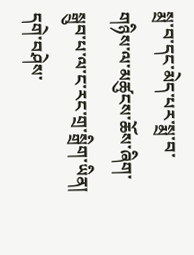སྨྲ་བ་དང་མེད་པར་སྨྲ་བ་གཉིས་ལ་མཚུངས་ཆོས་ཞིག་སྒྲུབ་པ་ལ་ང་རང་གྲ་སྒྲིག་ཡིན། དགེ་བཤེས་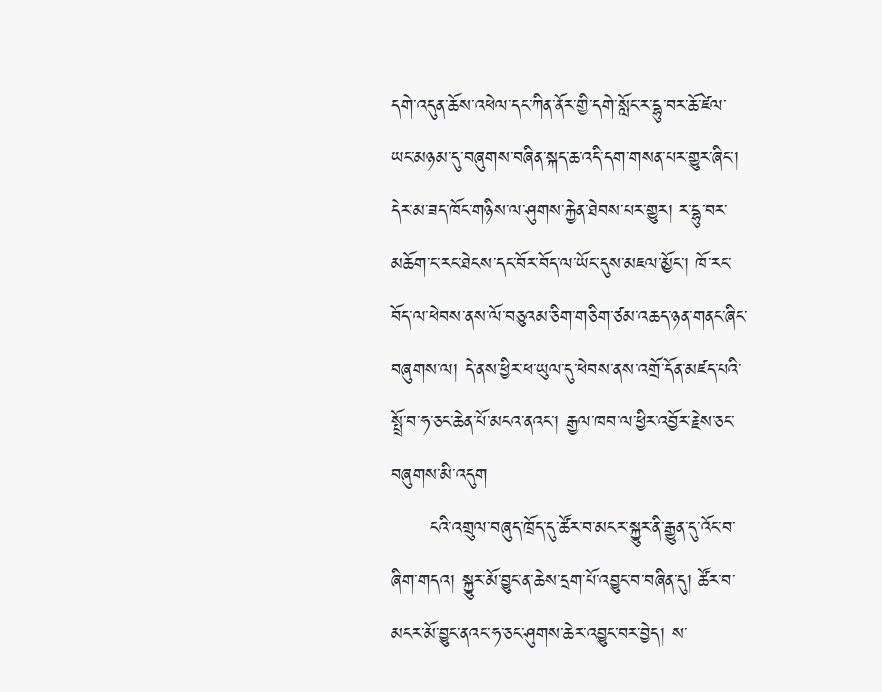དགེ་འདུན་ཆོས་འཕེལ་དང་ཀིན་ནོར་གྱི་དགེ་སློང་ར་དྷུ་བར་ཆོ་ཛེལ་ཡང་མཉམ་དུ་བཞུགས་བཞིན་སྐད་ཆ་འདི་དག་གསན་པར་གྱུར་ཞིང་། དེར་མ་ཟད་ཁོང་གཉིས་ལ་ཤུགས་རྐྱེན་ཐེབས་པར་གྱུར། ར་དྷུ་བར་མཆོག་ང་རང་ཐེངས་དང་བོར་བོད་ལ་ཡོང་དུས་མཇལ་མྱོང་། ཁོ་རང་བོད་ལ་ཕེབས་ནས་ལོ་བཅུའམ་ཅིག་གཅིག་ཙམ་འཆད་ཉན་གནང་ཞིང་བཞུགས་ལ། དེ་ནས་ཕྱིར་ཕ་ཡུལ་དུ་ཕེབས་ནས་འགྲོ་དོན་མཛད་པའི་སྤྲོ་བ་ཧ་ཅང་ཆེན་པོ་མངའ་ནའང་། རྒྱལ་ཁབ་ལ་ཕྱིར་འབྱོར་རྗེས་ཅང་བཞུགས་མི་འདུག
      ངའི་འགྲུལ་བཞུད་ཁྲོད་དུ་ཚོར་བ་མངར་སྐྱུར་ནི་རྒྱུན་དུ་འོང་བ་ཞིག་གདའ། སྐྱུར་མོ་བྱུང་ན་ཆེས་དྲག་པོ་འབྱུང་བ་བཞིན་དུ། ཚོར་བ་མངར་མོ་བྱུང་ནའང་ཧ་ཅང་ཤུགས་ཆེར་འབྱུང་བར་བྱེད། ས་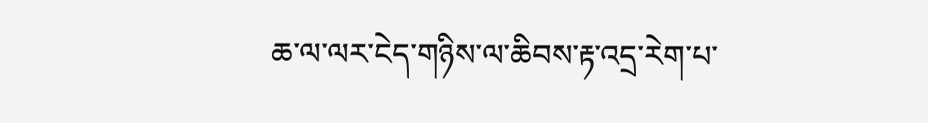ཆ་ལ་ལར་ངེད་གཉིས་ལ་ཆིབས་རྟ་འདྲ་རེག་པ་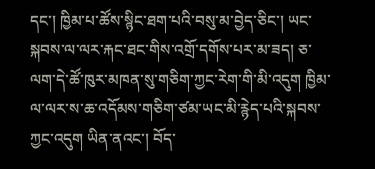དང་། ཁྱིམ་པ་ཚོས་སྙིང་ཐག་པའི་བསུ་མ་བྱེད་ཅིང་། ཡང་སྐབས་ལ་ལར་རྐང་ཐང་གིས་འགྲོ་དགོས་པར་མ་ཟད། ཅ་ལག་དེ་ཚོ་ཁུར་མཁན་སུ་གཅིག་ཀྱང་རེག་གི་མི་འདུག ཁྱིམ་ལ་ལར་ས་ཆ་འདོམས་གཅིག་ཙམ་ཡང་མི་རྙེད་པའི་སྐབས་ཀྱང་འདུག ཡིན་ནའང་། བོད་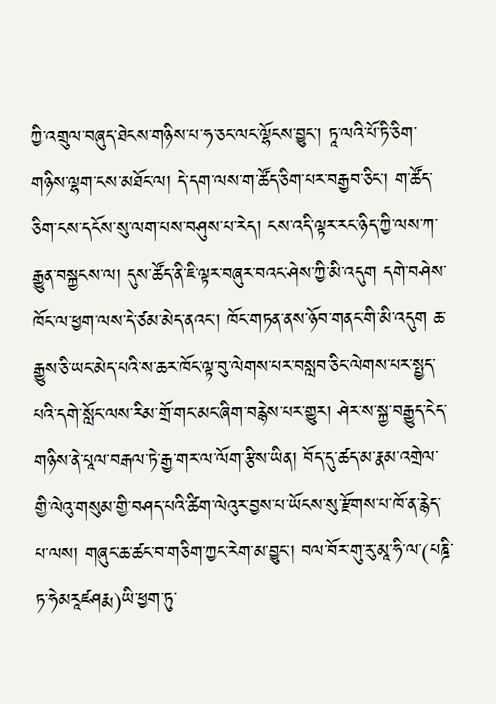ཀྱི་འགྲུལ་བཞུད་ཐེངས་གཉིས་པ་ཧ་ཅང་ལང་ལྷོངས་བྱུང་། ཏཱ་ལའི་པོ་ཏི་ཅིག་གཉིས་ལྷག་ངས་མཐོང་ལ། དེ་དག་ལས་ག་ཚོད་ཅིག་པར་བརྒྱབ་ཅིང་། ག་ཚོད་ཅིག་ངས་དངོས་སུ་ལག་པས་བཤུས་པ་རེད། ངས་འདི་ལྟར་རང་ཉིད་ཀྱི་ལས་ཀ་རྒྱུན་བསྐྱངས་ལ། དུས་ཚོད་ནི་ཇི་ལྟར་བཞུར་བའང་ཤེས་ཀྱི་མི་འདུག དགེ་བཤེས་ཁོང་ལ་ཕྱག་ལས་དེ་ཙམ་མེད་ནའང་། ཁོང་གཏན་ནས་ཉོབ་གནང་གི་མི་འདུག ཆ་རྒྱུས་ཅི་ཡང་མེད་པའི་ས་ཆར་ཁོང་ལྟ་བུ་ལེགས་པར་བསླབ་ཅིང་ལེགས་པར་སྤྱད་པའི་དགེ་སློང་ལས་རིམ་གྲོ་གང་མང་ཞིག་བརྙེས་པར་གྱུར། ཤེར་ས་སྐྱ་བརྒྱུད་ངེད་གཉིས་ནེ་པཱལ་བརྒལ་ཏེ་རྒྱ་གར་ལ་ལོག་རྩིས་ཡིན། བོད་དུ་ཚད་མ་རྣམ་འགྲེལ་གྱི་ལེའུ་གསུམ་གྱི་བཤད་པའི་ཚིག་ལེའུར་བྱས་པ་ཡོངས་སུ་རྫོགས་པ་ཁོ་ན་རྙེད་པ་ལས། གཞུང་ཆ་ཚང་བ་གཅིག་ཀྱང་རེག་མ་བྱུང་། བལ་བོར་གུ་རུ་མཱ་ཧི་ལ་(པཎྜི་ཏ་ཧེམརཱཛཤརྨ)ཡི་ཕྱག་ཏུ་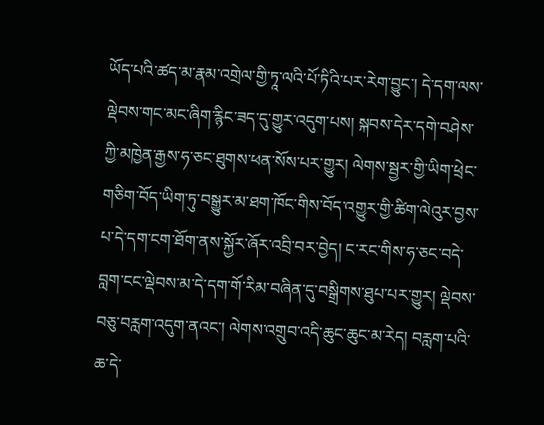ཡོད་པའི་ཚད་མ་རྣམ་འགྲེལ་གྱི་ཏཱ་ལའི་པོ་ཏིའི་པར་རེག་བྱུང་། དེ་དག་ལས་ལྡེབས་གང་མང་ཞིག་རྙིང་ཟད་དུ་གྱུར་འདུག་པས། སྐབས་དེར་དགེ་བཤེས་ཀྱི་མཁྱེན་རྒྱས་ཧ་ཅང་ཐུགས་ཕན་སོས་པར་གྱུར། ལེགས་སྦྱར་གྱི་ཡིག་ཕྲེང་གཅིག་བོད་ཡིག་ཏུ་བསྒྱུར་མ་ཐག་ཁོང་གིས་བོད་འགྱུར་གྱི་ཚིག་ལེའུར་བྱས་པ་དེ་དག་ངག་ཐོག་ནས་སྐྱོར་ཞོར་འབྲི་བར་བྱེད། ང་རང་གིས་ཧ་ཅང་བདེ་བླག་ངང་ལྡེབས་མ་དེ་དག་གོ་རིམ་བཞིན་དུ་བསྒྲིགས་ཐུཔ་པར་གྱུར། ལྡེབས་བཅུ་བརླག་འདུག་ནའང་། ལེགས་འགྲུབ་འདི་ཆུང་ཆུང་མ་རེད། བརླག་པའི་ཆ་དེ་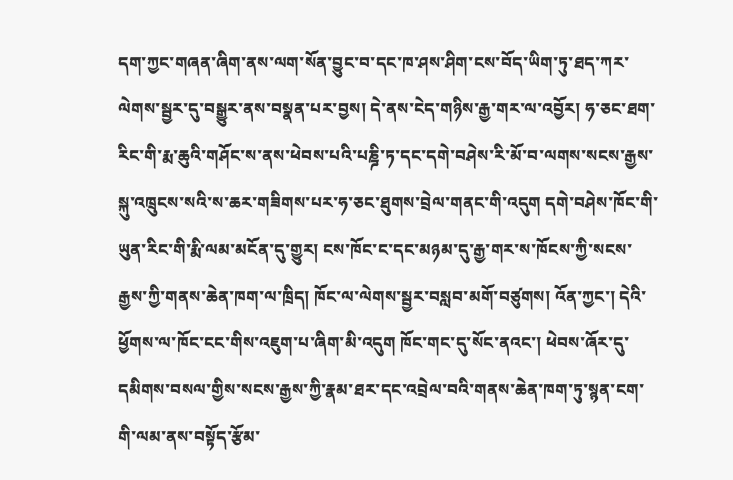དག་ཀྱང་གཞན་ཞིག་ནས་ལག་སོན་བྱུང་བ་དང་ཁ་ཤས་ཤིག་ངས་བོད་ཡིག་ཏུ་ཐད་ཀར་ལེགས་སྦྱར་དུ་བསྒྱུར་ནས་བསྣན་པར་བྱས། དེ་ནས་ངེད་གཉིས་རྒྱ་གར་ལ་འབྱོར། ཧ་ཅང་ཐག་རིང་གི་རྨ་ཆུའི་གཤོང་ས་ནས་ཕེབས་པའི་པཎྜི་ཏ་དང་དགེ་བཤེས་རི་མོ་བ་ལགས་སངས་རྒྱས་སྐུ་འཁྲུངས་སའི་ས་ཆར་གཟིགས་པར་ཧ་ཅང་ཐུགས་བྲེལ་གནང་གི་འདུག དགེ་བཤེས་ཁོང་གི་ཡུན་རིང་གི་རྨི་ལམ་མངོན་དུ་གྱུར། ངས་ཁོང་ང་དང་མཉམ་དུ་རྒྱ་གར་ས་ཁོངས་ཀྱི་སངས་རྒྱས་ཀྱི་གནས་ཆེན་ཁག་ལ་ཁྲིད། ཁོང་ལ་ལེགས་སྦྱར་བསླབ་མགོ་བཙུགས། འོན་ཀྱང་། དེའི་ཕྱོགས་ལ་ཁོང་ངང་གིས་འཇུག་པ་ཞིག་མི་འདུག ཁོང་གང་དུ་སོང་ནའང་། ཕེབས་ཞོར་དུ་དམིགས་བསལ་གྱིས་སངས་རྒྱས་ཀྱི་རྣམ་ཐར་དང་འབྲེལ་བའི་གནས་ཆེན་ཁག་ཏུ་སྙན་ངག་གི་ལམ་ནས་བསྟོད་རྩོམ་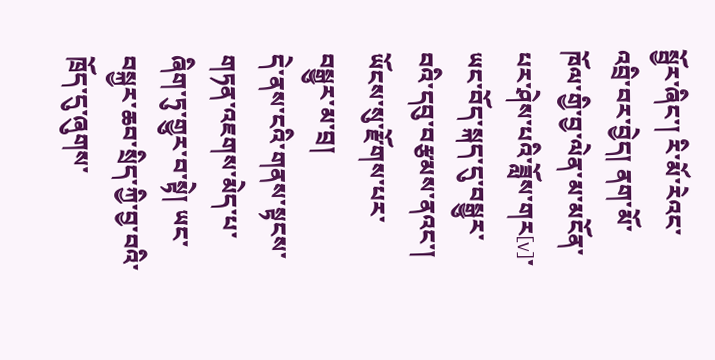སྦྱོར་ཞིང་། རི་མོ་རེའང་འབྲི་བར་བྱེད། ནག་མོ་ཁོལ་གྱི་བྱ་ལེན་མ་མངོན་པར་ཤེས་པའི་ཟློས་གར[v]་ཡང་བོད་སྐད་དུ་བསྒྱུར་བའི་དབུ་བརྩམས་ནའང་། ཡོངས་སུ་རྫོགས་པར་བསྒྱུར་མ་བྲ།
དེ་ནས་ངའི་གནས་སྟངས་གཏན་འཇགས་མེད་པ་ཞིག་ཏུ་གྱུར་བ་སྟེ། ཡང་བསྐྱར་ཆབ་སྲིད་ཀྱི་བྱ་བའི་ཁྲོད་དུ་ཞུགས་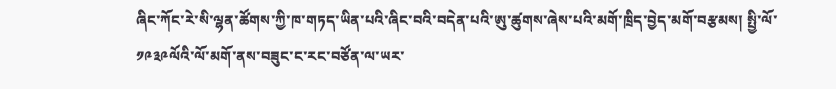ཞིང་ཀོང་རེ་སི་ལྷན་ཚོགས་ཀྱི་ཁ་གཏད་ཡིན་པའི་ཞིང་བའི་བདེན་པའི་ཨུ་ཚུགས་ཞེས་པའི་མགོ་ཁྲིད་བྱེད་མགོ་བརྩམས། སྤྱི་ལོ་༡༩༣༩ལོའི་ལོ་མགོ་ནས་བཟུང་ང་རང་བཙོན་ལ་ཡར་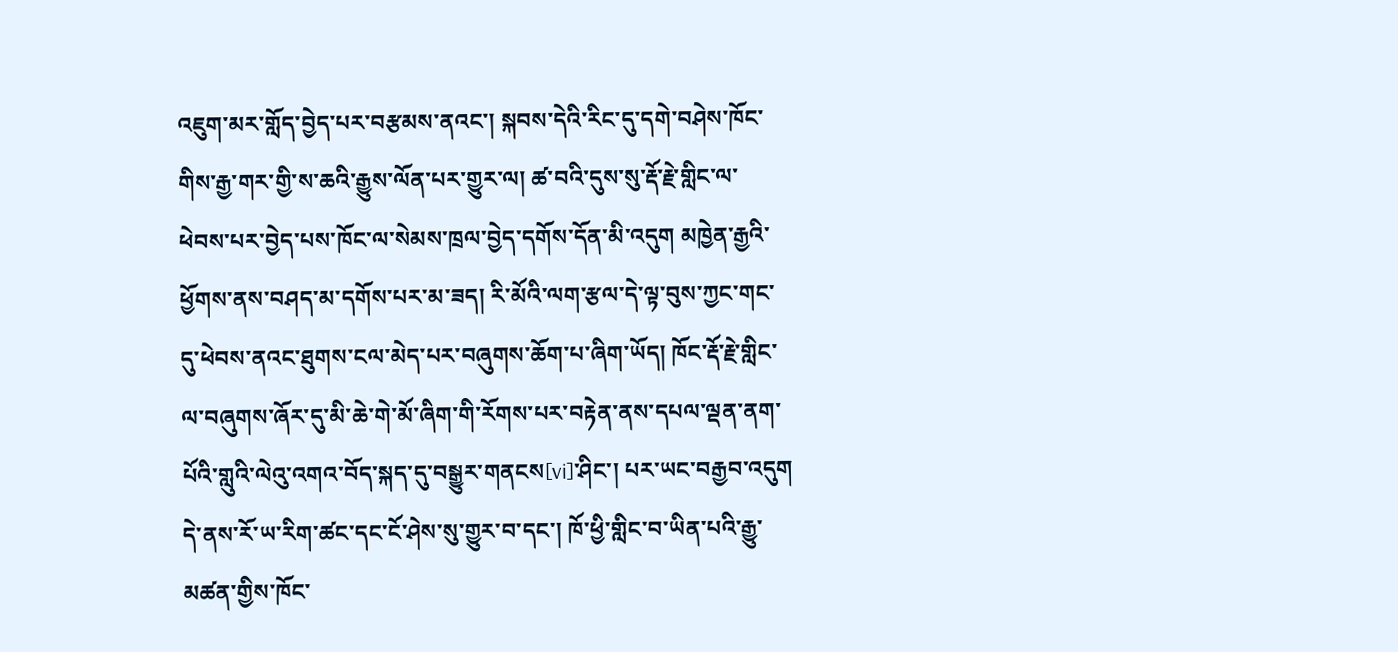འཇུག་མར་གློད་བྱེད་པར་བརྩམས་ནའང་། སྐབས་དེའི་རིང་དུ་དགེ་བཤེས་ཁོང་གིས་རྒྱ་གར་གྱི་ས་ཆའི་རྒྱུས་ལོན་པར་གྱུར་ལ། ཚ་བའི་དུས་སུ་རྡོ་རྗེ་གླིང་ལ་ཕེབས་པར་བྱེད་པས་ཁོང་ལ་སེམས་ཁྲལ་བྱེད་དགོས་དོན་མི་འདུག མཁྱེན་རྒྱའི་ཕྱོགས་ནས་བཤད་མ་དགོས་པར་མ་ཟད། རི་མོའི་ལག་རྩལ་དེ་ལྟ་བུས་ཀྱང་གང་དུ་ཕེབས་ནའང་ཐུགས་ངལ་མེད་པར་བཞུགས་ཆོག་པ་ཞིག་ཡོད། ཁོང་རྡོ་རྗེ་གླིང་ལ་བཞུགས་ཞོར་དུ་མི་ཆེ་གེ་མོ་ཞིག་གི་རོགས་པར་བརྟེན་ནས་དཔལ་ལྡན་ནག་པོའི་གླུའི་ལེའུ་འགའ་བོད་སྐད་དུ་བསྒྱུར་གནངས[vi]་ཤིང་། པར་ཡང་བརྒྱབ་འདུག དེ་ནས་རོ་ཡ་རིག་ཚང་དང་ངོ་ཤེས་སུ་གྱུར་བ་དང་། ཁོ་ཕྱི་གླིང་བ་ཡིན་པའི་རྒྱུ་མཚན་གྱིས་ཁོང་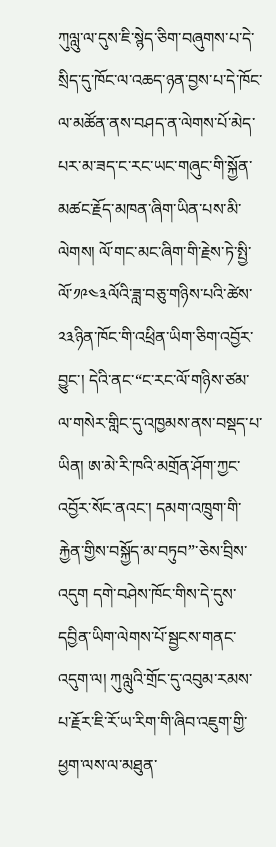ཀུལླུ་ལ་དུས་ཇི་སྙེད་ཅིག་བཞུགས་པ་དེ་སྲིད་དུ་ཁོང་ལ་འཆད་ཉན་བྱས་པ་དེ་ཁོང་ལ་མཚོན་ནས་བཤད་ན་ལེགས་པོ་མེད་པར་མ་ཟད་ང་རང་ཡང་གཞུང་གི་སྐྱོན་མཚང་རྗོད་མཁན་ཞིག་ཡིན་པས་མི་ལེགས། ལོ་གང་མང་ཞིག་གི་རྗེས་ཏེ་སྤྱི་ལོ་༡༩༤༣ལོའི་ཟླ་བཅུ་གཉིས་པའི་ཚེས་༢༣ཉིན་ཁོང་གི་འཕྲིན་ཡིག་ཅིག་འབྱོར་བྱུང་། དེའི་ནང་“ང་རང་ལོ་གཉིས་ཙམ་ལ་གསེར་གླིང་དུ་འཁྱམས་ནས་བསྡད་པ་ཡིན། ཨ་མེ་རི་ཁའི་མགྲོན་ཤོག་ཀྱང་འབྱོར་སོང་ནའང་། དམག་འཁྲུག་གི་རྐྱེན་གྱིས་བསྐྱོད་མ་བཏུབ”་ཅེས་བྲིས་འདུག དགེ་བཤེས་ཁོང་གིས་དེ་དུས་དབྱིན་ཡིག་ལེགས་པོ་སྦྱངས་གནང་འདུག་ལ། ཀུལླུའི་གྲོང་དུ་འབུམ་རམས་པ་རྗོར་ཇི་རོ་ཡ་རིག་གི་ཞིབ་འཇུག་གྱི་ཕྱག་ལས་ལ་མཐུན་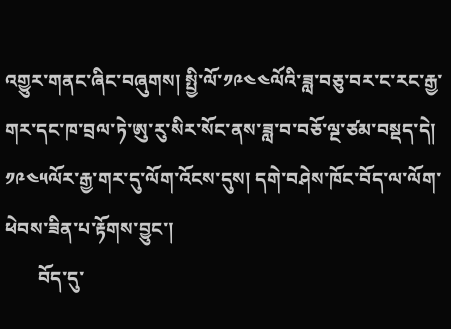འགྱུར་གནང་ཞིང་བཞུགས། སྤྱི་ལོ་༡༩༤༤ལོའི་ཟླ་བཅུ་བར་ང་རང་རྒྱ་གར་དང་ཁ་བྲལ་ཏེ་ཨུ་རུ་སིར་སོང་ནས་ཟླ་བ་བཅོ་ལྔ་ཙམ་བསྡད་དེ། ༡༩༤༥ལོར་རྒྱ་གར་དུ་ལོག་འོངས་དུས། དགེ་བཤེས་ཁོང་བོད་ལ་ལོག་ཕེབས་ཟིན་པ་རྟོགས་བྱུང་།
       བོད་དུ་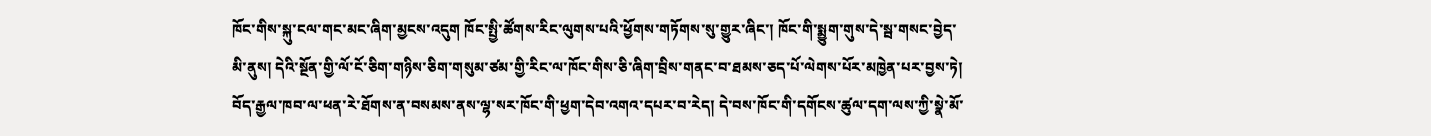ཁོང་གིས་སྐུ་ངལ་གང་མང་ཞིག་མྱངས་འདུག ཁོང་སྤྱི་ཚོགས་རིང་ལུགས་པའི་ཕྱོགས་གཏོགས་སུ་གྱུར་ཞིང་། ཁོང་གི་སྨྱུག་གུས་དེ་སྦ་གསང་བྱེད་མི་ནུས། དེའི་སྔོན་གྱི་ལོ་ངོ་ཅིག་གཉིས་ཅིག་གསུམ་ཙམ་གྱི་རིང་ལ་ཁོང་གིས་ཅི་ཞིག་བྲིས་གནང་བ་ཐམས་ཅད་པོ་ལེགས་པོར་མཁྱེན་པར་བྱས་ཏེ། བོད་རྒྱལ་ཁབ་ལ་ཕན་རེ་ཐོགས་ན་བསམས་ནས་ལྷ་སར་ཁོང་གི་ཕྱག་དེབ་འགའ་དཔར་བ་རེད། དེ་བས་ཁོང་གི་དགོངས་ཚུལ་དག་ལས་ཀྱི་སྣེ་མོ་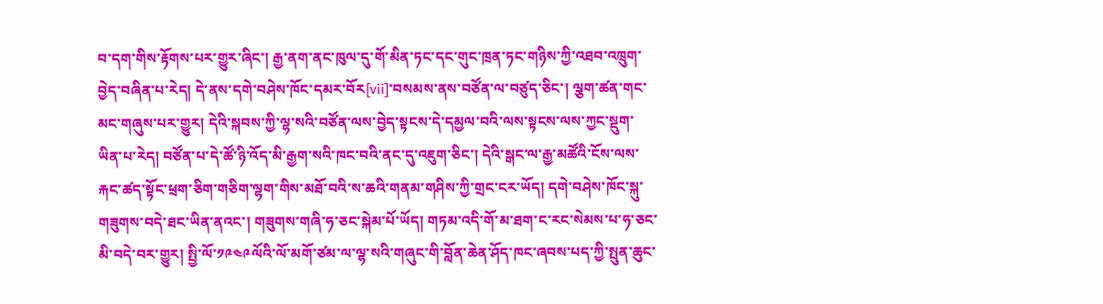བ་དག་གིས་རྟོགས་པར་གྱུར་ཞིང་། རྒྱ་ནག་ནང་ཁུལ་དུ་གོ་མིན་ཏང་དང་གུང་ཁྲན་ཏང་གཉིས་ཀྱི་འཐབ་འཁྲུག་བྱེད་བཞིན་པ་རེད། དེ་ནས་དགེ་བཤེས་ཁོང་དམར་བོར[vii]་བསམས་ནས་བཙོན་ལ་བཙུད་ཅིང་། ལྕག་ཚན་གང་མང་གཞུས་པར་གྱུར། དེའི་སྐབས་ཀྱི་ལྷ་སའི་བཙོན་ལས་བྱེད་སྟངས་དེ་དམྱལ་བའི་ལས་སྟངས་ལས་ཀྱང་སྡུག་ཡིན་པ་རེད། བཙོན་པ་དེ་ཚོ་ཉི་འོད་མི་རྒྱག་སའི་ཁང་བའི་ནང་དུ་འཇུག་ཅིང་། དེའི་སྒང་ལ་རྒྱ་མཚོའི་ངོས་ལས་རྐང་ཚད་སྟོང་ཕྲག་ཅིག་གཅིག་ལྷག་གིས་མཐོ་བའི་ས་ཆའི་གནམ་གཤིས་ཀྱི་གྲང་ངར་ཡོད། དགེ་བཤེས་ཁོང་སྐུ་གཟུགས་བདེ་ཐང་ཡིན་ནའང་། གཟུགས་གཞི་ཧ་ཅང་སྐེམ་པོ་ཡོད། གཏམ་འདི་གོ་མ་ཐག་ང་རང་སེམས་པ་ཧ་ཅང་མི་བདེ་བར་གྱུར། སྤྱི་ལོ་༡༩༤༩ལོའི་ལོ་མགོ་ཙམ་ལ་ལྷ་སའི་གཞུང་གི་བློན་ཆེན་ཤོད་ཁང་ཞབས་པད་ཀྱི་སྤུན་ཆུང་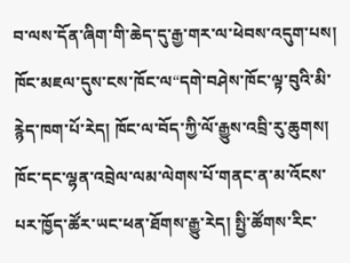བ་ལས་དོན་ཞིག་གི་ཆེད་དུ་རྒྱ་གར་ལ་ཕེབས་འདུག་པས། ཁོང་མཇལ་དུས་ངས་ཁོང་ལ“དགེ་བཤེས་ཁོང་ལྟ་བུའི་མི་རྙེད་ཁག་པོ་རེད། ཁོང་ལ་བོད་ཀྱི་ལོ་རྒྱུས་འབྲི་རུ་ཆུགས། ཁོང་དང་ལྷན་འབྲེལ་ལམ་ལེགས་པོ་གནང་ན་མ་འོངས་པར་ཁྱོད་ཚོར་ཡང་ཕན་ཐོགས་རྒྱུ་རེད། སྤྱི་ཚོགས་རིང་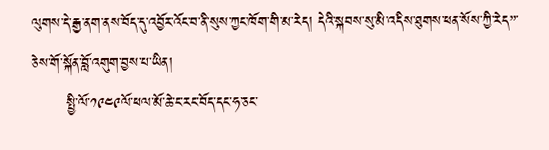ལུགས་དེ་རྒྱ་ནག་ནས་བོད་དུ་འབྱོར་འོང་བ་ནི་སུས་ཀྱང་ཁོག་གི་མ་རེད། དེའི་སྐབས་སུ་མི་འདིས་ཐུགས་ཕན་སོས་ཀྱི་རེད”་ཅེས་གོ་སྐོན་བློ་འགུག་བྱས་པ་ཡིན།
       སྤྱི་ལོ་༡༩༤༩ལོ་ཕལ་མོ་ཆེ་ང་རང་བོད་དང་ཧ་ཅང་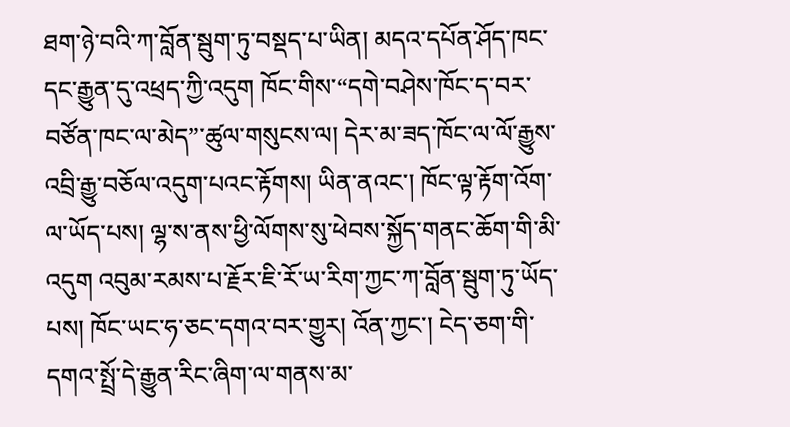ཐག་ཉེ་བའི་ཀ་བློན་སྦུག་ཏུ་བསྡད་པ་ཡིན། མདའ་དཔོན་ཤོད་ཁང་དང་རྒྱུན་དུ་འཕྲད་ཀྱི་འདུག ཁོང་གིས་“དགེ་བཤེས་ཁོང་ད་བར་བཙོན་ཁང་ལ་མེད”་ཚུལ་གསུངས་ལ། དེར་མ་ཟད་ཁོང་ལ་ལོ་རྒྱུས་འབྲི་རྒྱུ་བཅོལ་འདུག་པའང་རྟོགས། ཡིན་ནའང་། ཁོང་ལྟ་རྟོག་འོག་ལ་ཡོད་པས། ལྷ་ས་ནས་ཕྱི་ལོགས་སུ་ཕེབས་སྐྱོད་གནང་ཆོག་གི་མི་འདུག འབུམ་རམས་པ་རྗོར་ཇི་རོ་ཡ་རིག་ཀྱང་ཀ་བློན་སྦུག་ཏུ་ཡོད་པས། ཁོང་ཡང་ཧ་ཅང་དགའ་བར་གྱུར། འོན་ཀྱང་། ངེད་ཅག་གི་དགའ་སྤྲོ་དེ་རྒྱུན་རིང་ཞིག་ལ་གནས་མ་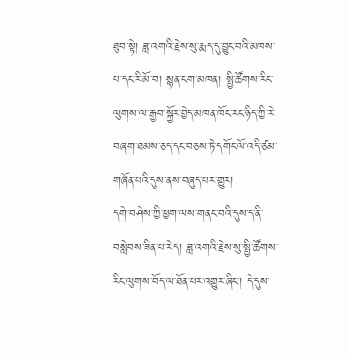ཐུབ་སྟེ། ཟླ་འགའི་རྗེས་སུ་རྨད་དུ་བྱུང་བའི་མཁས་པ་དང་རི་མོ་བ། སྙན་ངག་མཁན། སྤྱི་ཚོགས་རིང་ལུགས་ལ་རྒྱབ་སྐྱོར་བྱེད་མཁན་ཁོང་རང་ཉིད་ཀྱི་རེ་བཞག་ཐམས་ཅད་དང་བཅས་ཏེ་དགོང་ལོ་འདི་ཙམ་གཞོན་པའི་དུས་ནས་བཞུད་པར་གྱུར།
དགེ་བཤེས་ཀྱི་ཕྱག་ལས་གནང་བའི་དུས་ད་ནི་བསླེབས་ཟིན་པ་རེད། ཟླ་འགའི་རྗེས་སུ་སྤྱི་ཚོགས་རིང་ལུགས་བོད་ལ་ཐོན་པར་འགྱུར་ཞིང་། དེ་དུས་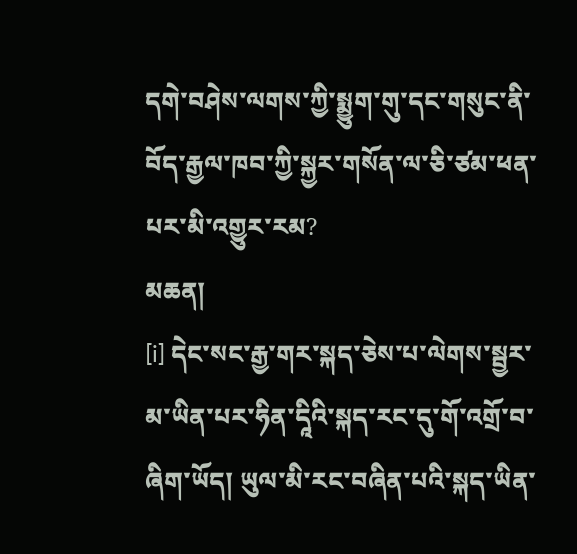དགེ་བཤེས་ལགས་ཀྱི་སྨྱུག་གུ་དང་གསུང་ནི་བོད་རྒྱལ་ཁབ་ཀྱི་སྐྱར་གསོན་ལ་ཅི་ཙམ་ཕན་པར་མི་འགྱུར་རམ?
མཆན།
[i] དེང་སང་རྒྱ་གར་སྐད་ཅེས་པ་ལེགས་སྦྱར་མ་ཡིན་པར་ཧིན་དཱིའི་སྐད་རང་དུ་གོ་འགྲོ་བ་ཞིག་ཡོད། ཡུལ་མི་རང་བཞིན་པའི་སྐད་ཡིན་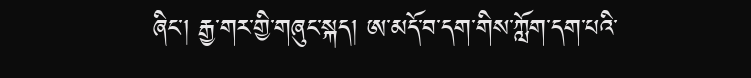ཞིང་། རྒྱ་གར་གྱི་གཞུང་སྐད། ཨ་མདོ་བ་དག་གིས་ཀློག་དག་པའི་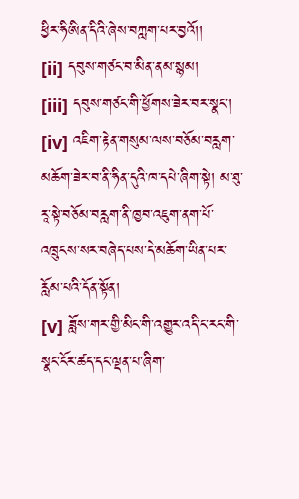ཕྱིར་ཧིཨིན་དིའི་ཞེས་བཀླག་པར་བྱའོ།།
[ii] དབུས་གཙང་བ་མིན་ནམ་སྙམ།
[iii] དབུས་གཙང་གི་ཕྱོགས་ཟེར་བར་སྣང་།
[iv] འཇིག་རྟེན་གསུམ་ལས་བཅོམ་བརླག་མཆོག་ཟེར་བ་ནི་ཧིན་དུའི་ཁ་དཔེ་ཞིག་སྟེ། མ་ཐུ་རཱ་སྟེ་བཅོམ་བརླག་ནི་ཁྱབ་འཇུག་ནག་པོ་འཁྲུངས་སར་བཞེད་པས་དེ་མཆོག་ཡིན་པར་རློམ་པའི་དོན་སྟོན།
[v] ཟློས་གར་གྱི་མིང་གི་འགྱུར་འདི་ང་རང་གི་སྣང་ངོར་ཚད་དང་ལྡན་པ་ཞིག་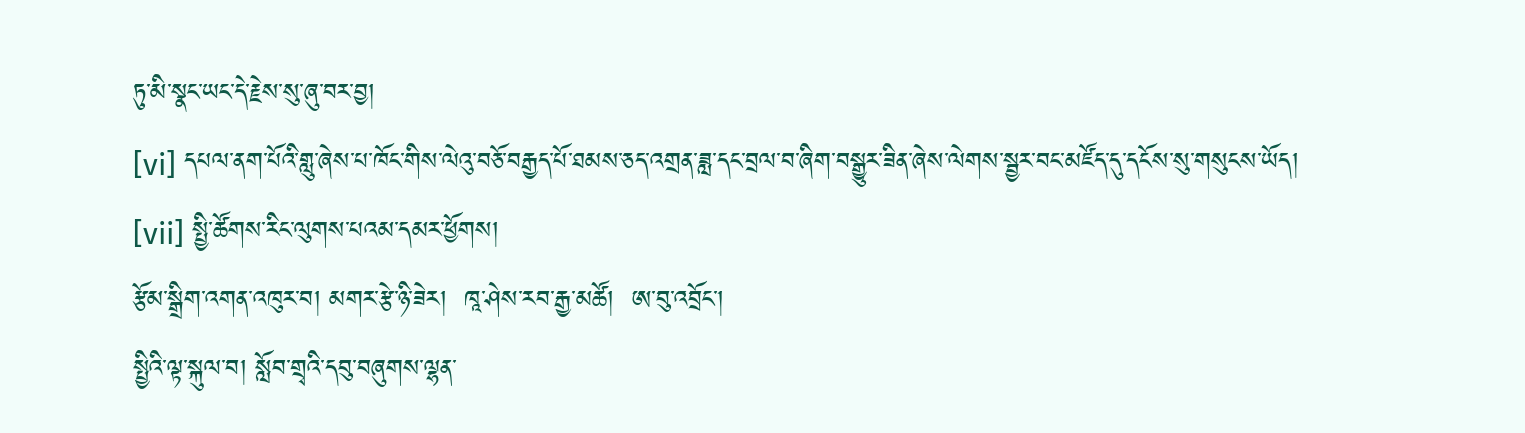ཏུ་མི་སྣང་ཡང་དེ་རྗེས་སུ་ཞུ་བར་བྱ།
[vi] དཔལ་ནག་པོའི་གླུ་ཞེས་པ་ཁོང་གིས་ལེའུ་བཅོ་བརྒྱད་པོ་ཐམས་ཅད་འགྲན་ཟླ་དང་བྲལ་བ་ཞིག་བསྒྱུར་ཟིན་ཞེས་ལེགས་སྦྱར་བང་མཛོད་དུ་དངོས་སུ་གསུངས་ཡོད།
[vii] སྤྱི་ཚོགས་རིང་ལུགས་པའམ་དམར་ཕྱོགས།
རྩོམ་སྒྲིག་འགན་འཁུར་བ། མགར་རྩེ་ཉི་ཟེར།  ཁཱ་ཤེས་རབ་རྒྱ་མཚོ།  ཨ་བུ་འབྲོང་།
སྤྱིའི་ལྟ་སྐུལ་བ། སློབ་གྲྭའི་དབུ་བཞུགས་ལྷན་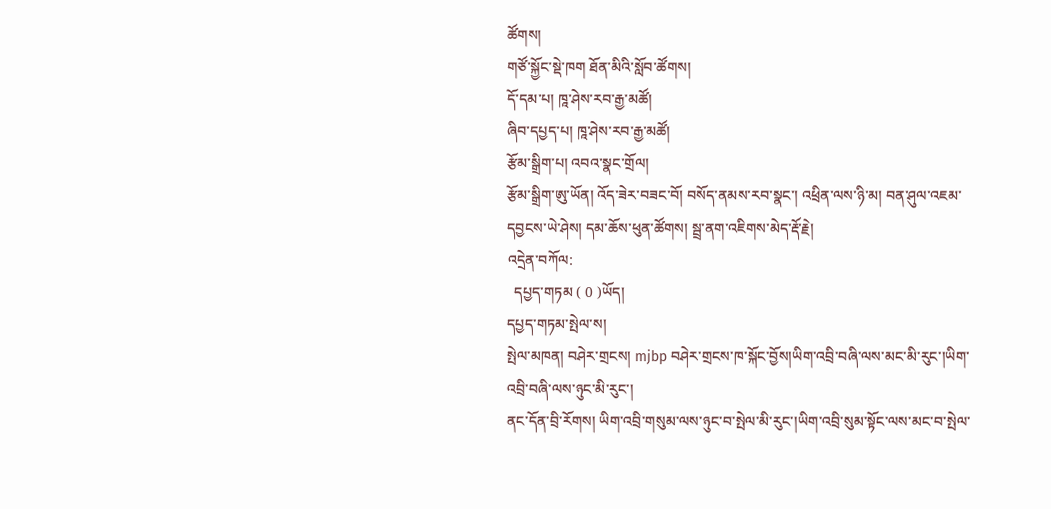ཚོགས།
གཙོ་སྐྱོང་སྡེ་ཁག ཐོན་མིའི་སློབ་ཚོགས།
དོ་དམ་པ། ཁཱ་ཤེས་རབ་རྒྱ་མཚོ།
ཞིབ་དཔྱད་པ། ཁཱ་ཤེས་རབ་རྒྱ་མཚོ།
རྩོམ་སྒྲིག་པ། འབའ་སྣང་གྲོལ།
རྩོམ་སྒྲིག་ཨུ་ཡོན། འོད་ཟེར་བཟང་བོ། བསོད་ནམས་རབ་སྣང་། འཕྲིན་ལས་ཉི་མ། བན་ཤུལ་འཇམ་དབྱངས་ཡེ་ཤེས། དམ་ཆོས་ཕུན་ཚོགས། སྦྲ་ནག་འཇིགས་མེད་རྡོ་རྗེ།
འདྲེན་བཀོལ:
  དཔྱད་གཏམ ( 0 )ཡོད།
དཔྱད་གཏམ་སྤེལ་ས།
སྤེལ་མཁན། བཤེར་གྲངས། mjbp བཤེར་གྲངས་ཁ་སྐོང་བྱོས།ཡིག་འབྲི་བཞི་ལས་མང་མི་རུང་།ཡིག་འབྲི་བཞི་ལས་ཉུང་མི་རུང་།
ནང་དོན་བྲི་རོགས། ཡིག་འབྲི་གསུམ་ལས་ཉུང་བ་སྤེལ་མི་རུང་།ཡིག་འབྲི་སུམ་སྟོང་ལས་མང་བ་སྤེལ་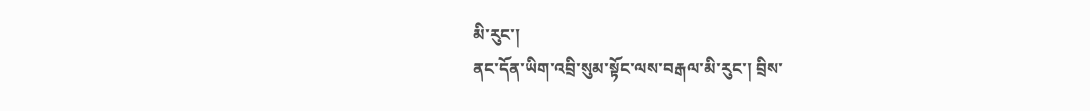མི་རུང་།
ནང་དོན་ཡིག་འབྲི་སུམ་སྟོང་ལས་བརྒལ་མི་རུང་། བྲིས་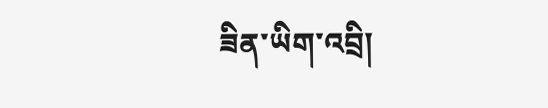ཟིན་ཡིག་འབྲི།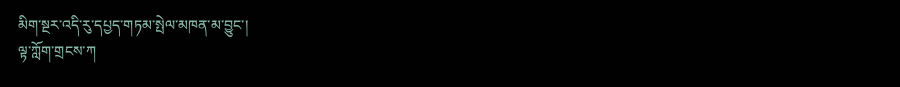མིག་སྔར་འདི་རུ་དཔྱད་གཏམ་སྤེལ་མཁན་མ་བྱུང་།
ལྟ་ཀློག་གྲངས་ཀ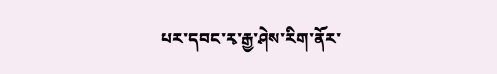པར་དབང་རྭ་རྒྱ་ཤེས་རིག་ནོར་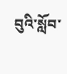བུའི་སློབ་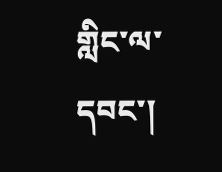གླིང་ལ་དབང་།